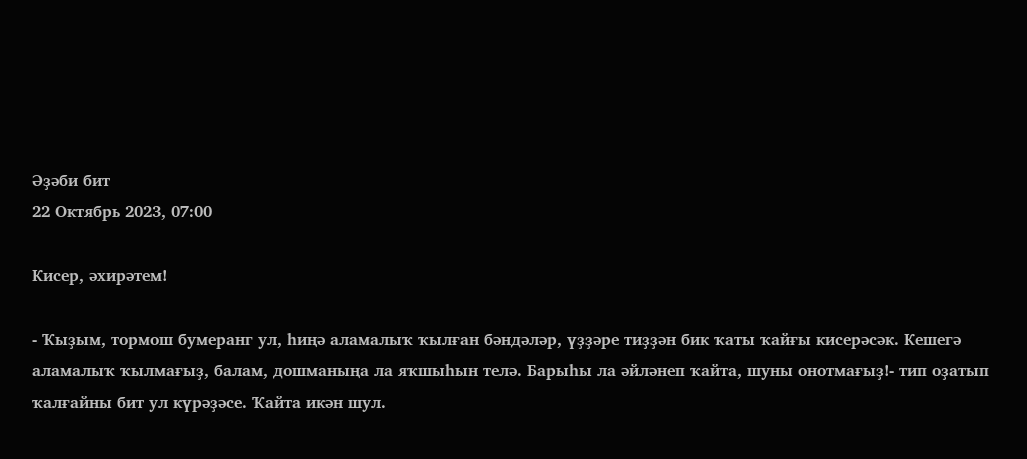Әҙәби бит
22 Октябрь 2023, 07:00

Кисер, әхирәтем!

- Ҡыҙым, тормош бумеранг ул, һиңә аламалыҡ ҡылған бәндәләр, үҙҙәре тиҙҙән бик ҡаты ҡайғы кисерәсәк. Кешегә аламалыҡ ҡылмағыҙ, балам, дошманыңа ла яҡшыһын телә. Барыһы ла әйләнеп ҡайта, шуны онотмағыҙ!- тип оҙатып ҡалғайны бит ул күрәҙәсе. Ҡайта икән шул.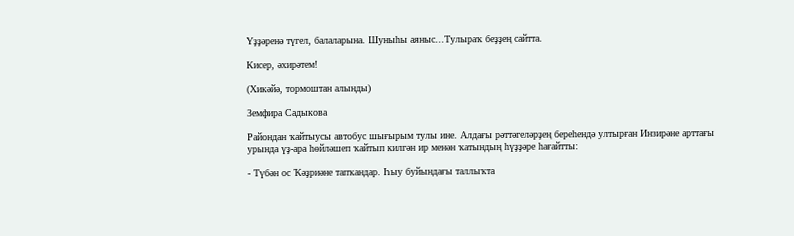Үҙҙәренә түгел, балаларына. Шуныһы аяныс...Тулыраҡ беҙҙең сайтта.

Кисер, әхирәтем!

(Хикәйә, тормоштан алынды)

Земфира Садыкова

Райондан ҡайтыусы автобус шығырым тулы ине. Алдағы рәттәгеләрҙең береһендә ултырған Инзирәне арттағы урында үҙ-ара һөйләшеп ҡайтып килгән ир менән ҡатындың һүҙҙәре һағайтты:

- Түбән ос Ҡәҙриәне тапҡандар. Һыу буйындағы таллыҡта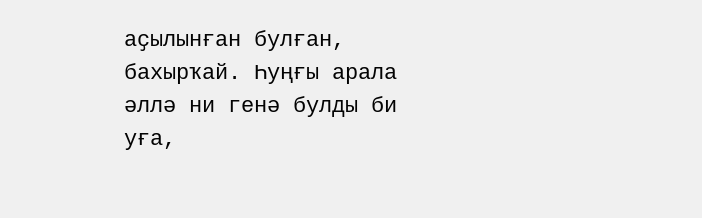аҫылынған булған, бахырҡай. Һуңғы арала әллә ни генә булды би уға,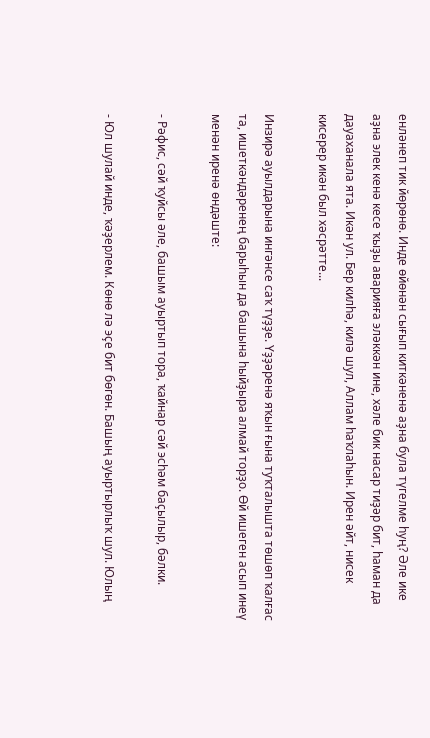енләнеп тик йөрөнө. Инде өйөнән сығып киткәненә аҙна була түгелме һуң? Әле ике аҙна элек кенә кесе ҡыҙы аварияға эләккән ине, хәле бик насар тиҙәр бит, һаман да дауаханала ята. Икән ул. Бер килһә, килә шул, Аллам һаҡлаһын. Ирен әйт, нисек кисерер икән был хәсрәтте...

Инзирә ауылдарына ингәнсе саҡ түҙҙе. Үҙҙәренә яҡын ғына туҡталышта төшөп ҡалғас та, ишеткәндәренең барыһын да башына һыйҙыра алмай торҙо. Өй ишеген асып инеү менән иренә өндәште:

- Рәфис, сәй ҡуйсы әле, башым ауыртып тора, ҡайнар сәй эсһәм баҫылыр, бәлки.

- Юл шулай инде, ҡәҙерлем. Көнө лә эҫе бит бөгөн. Башың ауыртырлыҡ шул. Юлың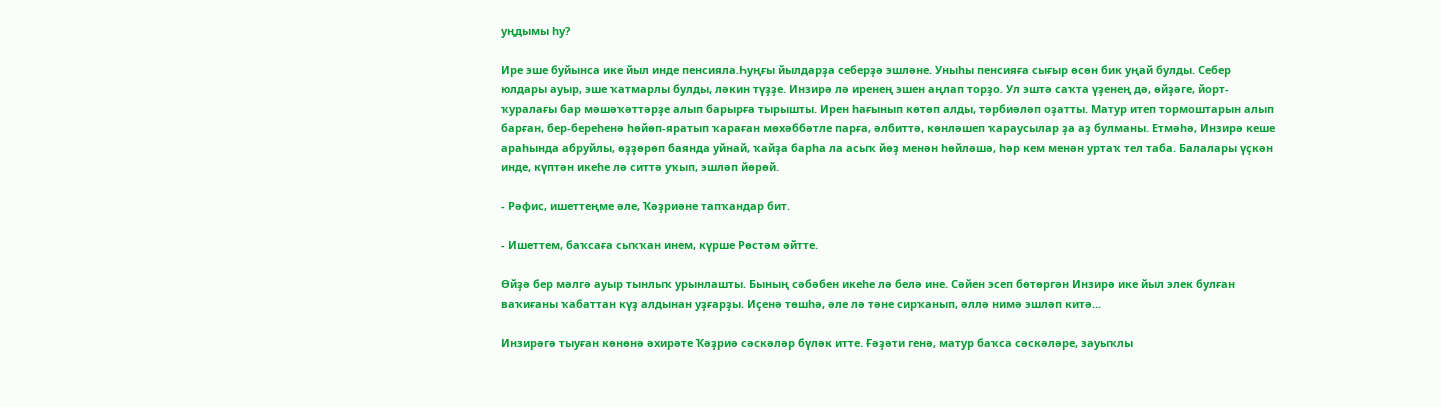уңдымы һу?

Ире эше буйынса ике йыл инде пенсияла.Һуңғы йылдарҙа себерҙә эшләне. Уныһы пенсияға сығыр өсөн бик уңай булды. Себер юлдары ауыр, эше ҡатмарлы булды, ләкин түҙҙе. Инзирә лә иренең эшен аңлап торҙо. Ул эштә саҡта үҙенең дә, өйҙәге, йорт-ҡуралағы бар мәшәҡәттәрҙе алып барырға тырышты. Ирен һағынып көтөп алды, тәрбиәләп оҙатты. Матур итеп тормоштарын алып барған, бер-береһенә һөйөп-яратып ҡараған мөхәббәтле парға, әлбиттә, көнләшеп ҡараусылар ҙа аҙ булманы. Етмәһә, Инзирә кеше араһында абруйлы, өҙҙөрөп баянда уйнай, ҡайҙа барһа ла асыҡ йөҙ менән һөйләшә, һәр кем менән уртаҡ тел таба. Балалары үҫкән инде, күптән икеһе лә ситтә уҡып, эшләп йөрөй.

- Рәфис, ишеттеңме әле, Ҡәҙриәне тапҡандар бит.

- Ишеттем, баҡсаға сыҡҡан инем, күрше Рөстәм әйтте.

Өйҙә бер мәлгә ауыр тынлыҡ урынлашты. Бының сәбәбен икеһе лә белә ине. Сәйен эсеп бөтөргән Инзирә ике йыл элек булған ваҡиғаны ҡабаттан күҙ алдынан уҙғарҙы. Иҫенә төшһә, әле лә тәне сирҡанып, әллә нимә эшләп китә...

Инзирәгә тыуған көнөнә әхирәте Ҡәҙриә сәскәләр бүләк итте. Ғәҙәти генә, матур баҡса сәскәләре, зауыҡлы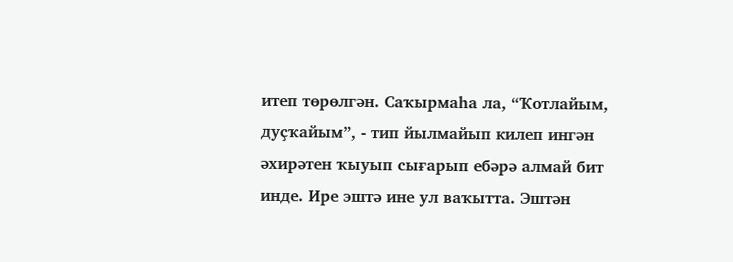итеп төрөлгән. Саҡырмаһа ла, “Ҡотлайым, дуҫҡайым”, - тип йылмайып килеп ингән әхирәтен ҡыуып сығарып ебәрә алмай бит инде. Ире эштә ине ул ваҡытта. Эштән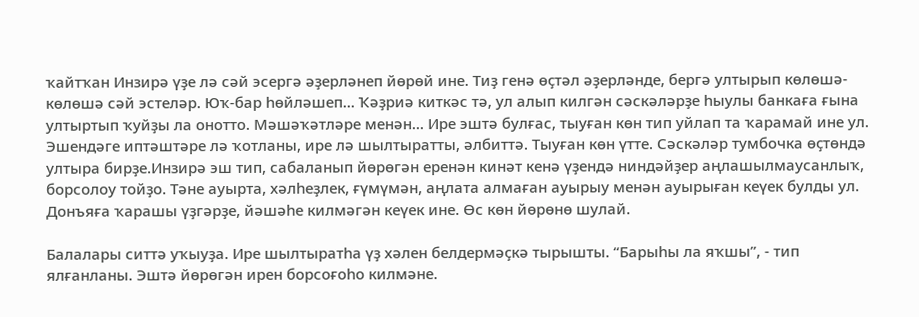ҡайтҡан Инзирә үҙе лә сәй эсергә әҙерләнеп йөрөй ине. Тиҙ генә өҫтәл әҙерләнде, бергә ултырып көлөшә-көлөшә сәй эстеләр. Юҡ-бар һөйләшеп... Ҡәҙриә киткәс тә, ул алып килгән сәскәләрҙе һыулы банкаға ғына ултыртып ҡуйҙы ла онотто. Мәшәҡәтләре менән... Ире эштә булғас, тыуған көн тип уйлап та ҡарамай ине ул. Эшендәге иптәштәре лә ҡотланы, ире лә шылтыратты, әлбиттә. Тыуған көн үтте. Сәскәләр тумбочка өҫтөндә ултыра бирҙе.Инзирә эш тип, сабаланып йөрөгән еренән кинәт кенә үҙендә ниндәйҙер аңлашылмаусанлыҡ, борсолоу тойҙо. Тәне ауырта, хәлһеҙлек, ғүмүмән, аңлата алмаған ауырыу менән ауырыған кеүек булды ул. Донъяға ҡарашы үҙгәрҙе, йәшәһе килмәгән кеүек ине. Өс көн йөрөнө шулай.

Балалары ситтә уҡыуҙа. Ире шылтыратһа үҙ хәлен белдермәҫкә тырышты. “Барыһы ла яҡшы”, - тип ялғанланы. Эштә йөрөгән ирен борсоғоһо килмәне.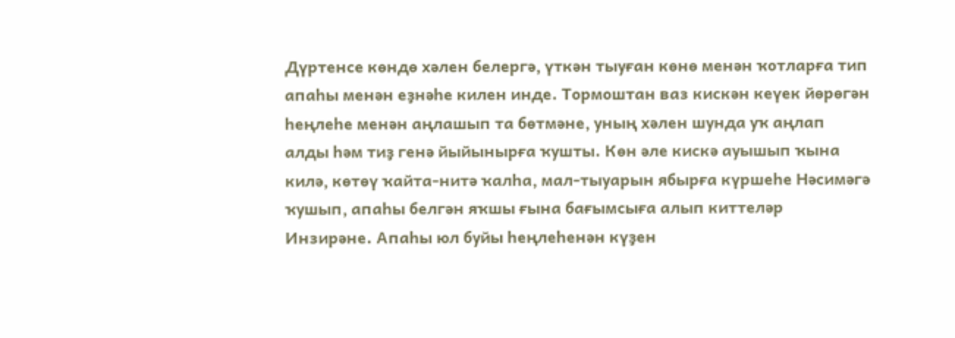Дүртенсе көндө хәлен белергә, үткән тыуған көнө менән ҡотларға тип апаһы менән еҙнәһе килен инде. Тормоштан ваз кискән кеүек йөрөгән һеңлеһе менән аңлашып та бөтмәне, уның хәлен шунда уҡ аңлап алды һәм тиҙ генә йыйынырға ҡушты. Көн әле кискә ауышып ҡына килә, көтөү ҡайта-нитә ҡалһа, мал-тыуарын ябырға күршеһе Нәсимәгә ҡушып, апаһы белгән яҡшы ғына бағымсыға алып киттеләр Инзирәне. Апаһы юл буйы һеңлеһенән күҙен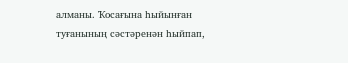алманы. Ҡосағына һыйынған туғанының сәстәренән һыйпап,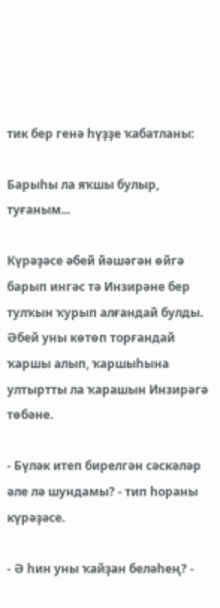тик бер генә һүҙҙе ҡабатланы:

Барыһы ла яҡшы булыр, туғаным...

Күрәҙәсе әбей йәшәгән өйгә барып ингәс тә Инзирәне бер тулҡын ҡурып алғандай булды. Әбей уны көтөп торғандай ҡаршы алып, ҡаршыһына ултыртты ла ҡарашын Инзирәгә төбәне.

- Бүләк итеп бирелгән сәскәләр әле лә шундамы? - тип һораны күрәҙәсе.

- Ә һин уны ҡайҙан беләһең? -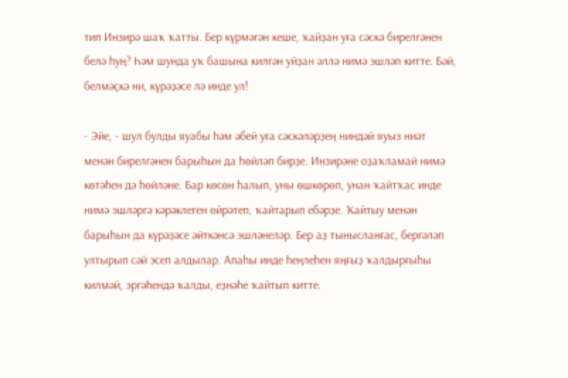тип Инзирә шаҡ ҡатты. Бер күрмәгән кеше, ҡайҙан уға сәскә бирелгәнен белә һуң? Һәм шунда уҡ башына килгән уйҙан әллә нимә эшләп китте. Бәй, белмәҫкә ни, күрәҙәсе лә инде ул!

- Эйе, - шул булды яуабы һәм әбей уға сәскәләрҙең ниндәй яуыз ниәт менән бирелгәнен барыһын да һөйләп бирҙе. Инзирәне оҙаҡламай нимә көтәһен дә һөйләне. Бар көсөн һалып, уны өшкөрөп, унан ҡайтҡас инде нимә эшләргә кәрәклеген өйрәтеп, ҡайтарып ебәрҙе. Ҡайтыу менән барыһын да күрәҙәсе әйткәнсә эшләнеләр. Бер аҙ тынысланғас, бергәләп ултырып сәй эсеп алдылар. Апаһы инде һеңлеһен яңғыҙ ҡалдырғыһы килмәй, эргәһендә ҡалды, еҙнәһе ҡайтып китте.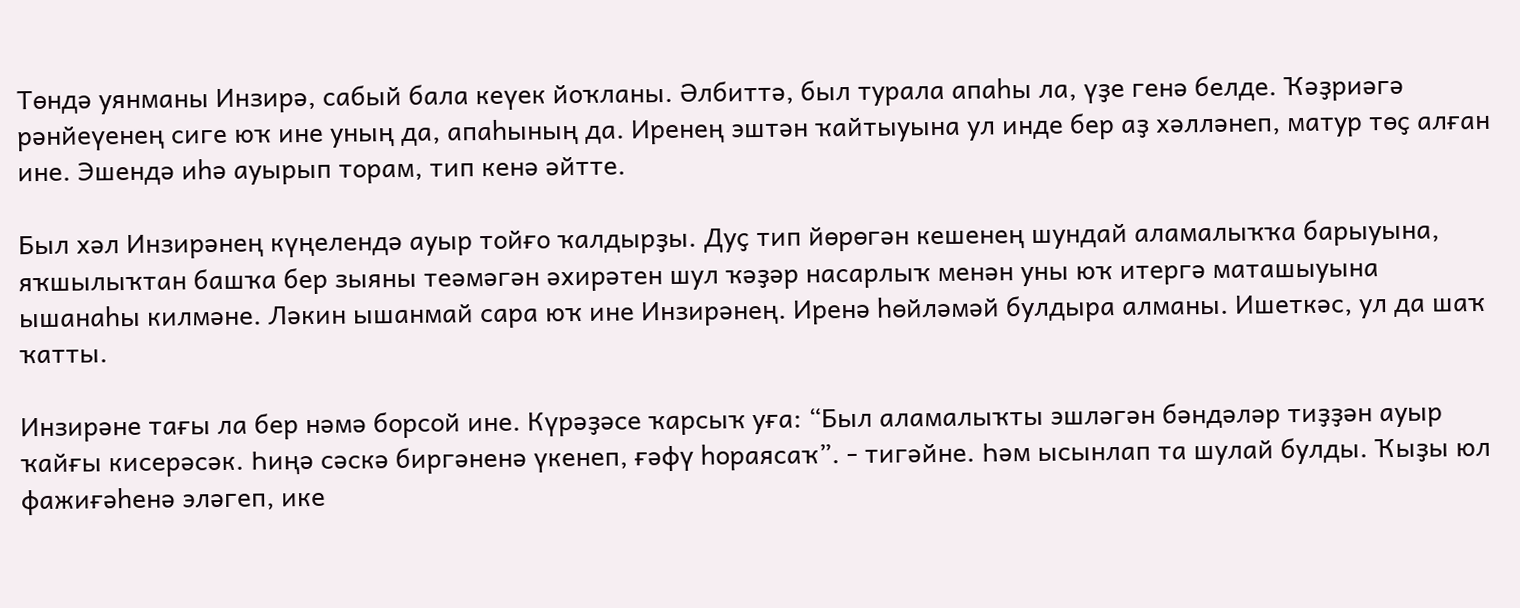Төндә уянманы Инзирә, сабый бала кеүек йоҡланы. Әлбиттә, был турала апаһы ла, үҙе генә белде. Ҡәҙриәгә рәнйеүенең сиге юҡ ине уның да, апаһының да. Иренең эштән ҡайтыуына ул инде бер аҙ хәлләнеп, матур төҫ алған ине. Эшендә иһә ауырып торам, тип кенә әйтте.

Был хәл Инзирәнең күңелендә ауыр тойғо ҡалдырҙы. Дуҫ тип йөрөгән кешенең шундай аламалыҡҡа барыуына, яҡшылыҡтан башҡа бер зыяны теәмәгән әхирәтен шул ҡәҙәр насарлыҡ менән уны юҡ итергә маташыуына ышанаһы килмәне. Ләкин ышанмай сара юҡ ине Инзирәнең. Иренә һөйләмәй булдыра алманы. Ишеткәс, ул да шаҡ ҡатты.

Инзирәне тағы ла бер нәмә борсой ине. Күрәҙәсе ҡарсыҡ уға: “Был аламалыҡты эшләгән бәндәләр тиҙҙән ауыр ҡайғы кисерәсәк. Һиңә сәскә биргәненә үкенеп, ғәфү һораясаҡ”. - тигәйне. Һәм ысынлап та шулай булды. Ҡыҙы юл фажиғәһенә эләгеп, ике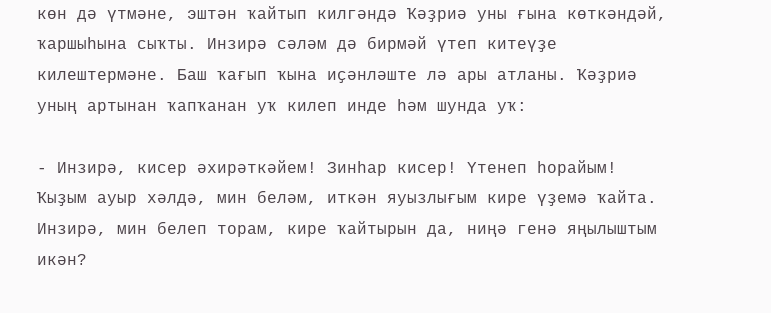көн дә үтмәне, эштән ҡайтып килгәндә Ҡәҙриә уны ғына көткәндәй, ҡаршыһына сыҡты. Инзирә сәләм дә бирмәй үтеп китеүҙе килештермәне. Баш ҡағып ҡына иҫәнләште лә ары атланы. Ҡәҙриә уның артынан ҡапҡанан уҡ килеп инде һәм шунда уҡ:

- Инзирә, кисер әхирәткәйем! Зинһар кисер! Үтенеп һорайым! Ҡыҙым ауыр хәлдә, мин беләм, иткән яуызлығым кире үҙемә ҡайта. Инзирә, мин белеп торам, кире ҡайтырын да, ниңә генә яңылыштым икән?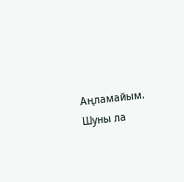Аңламайым. Шуны ла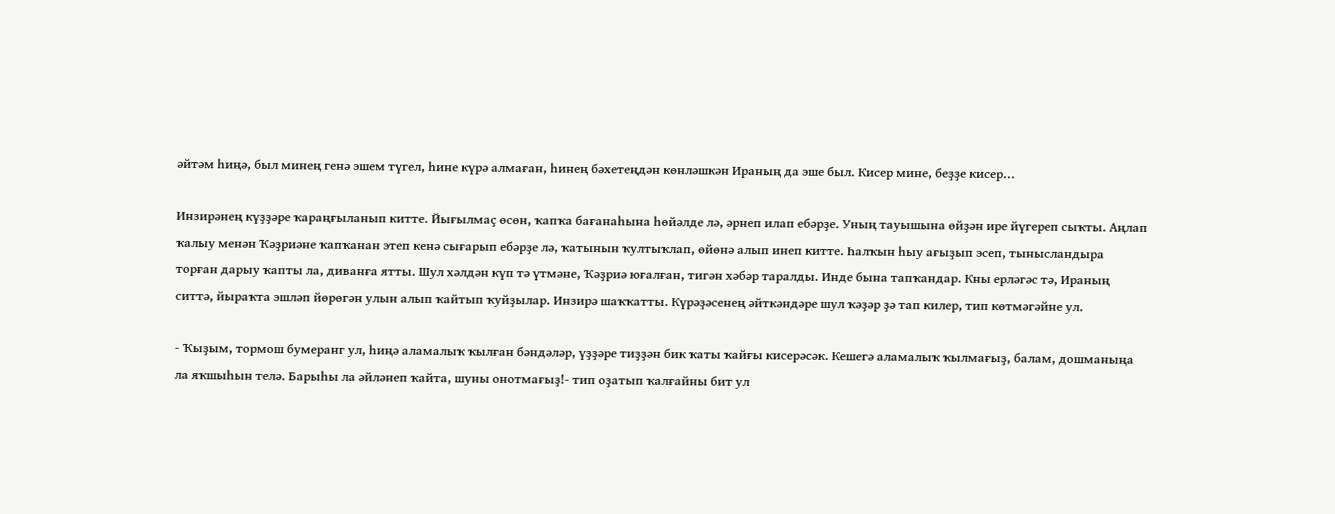әйтәм һиңә, был минең генә эшем түгел, һине күрә алмаған, һинең бәхетеңдән көнләшкән Ираның да эше был. Кисер мине, беҙҙе кисер...

Инзирәнең күҙҙәре ҡараңғыланып китте. Йығылмаҫ өсөн, ҡапҡа бағанаһына һөйәлде лә, әрнеп илап ебәрҙе. Уның тауышына өйҙән ире йүгереп сыҡты. Аңлап ҡалыу менән Ҡәҙриәне ҡапҡанан этеп кенә сығарып ебәрҙе лә, ҡатынын ҡултыҡлап, өйөнә алып инеп китте. Һалҡын һыу ағыҙып эсеп, тынысландыра торған дарыу ҡапты ла, диванға ятты. Шул хәлдән күп тә үтмәне, Ҡәҙриә юғалған, тигән хәбәр таралды. Инде бына тапҡандар. Кны ерләгәс тә, Ираның ситтә, йыраҡта эшләп йөрөгән улын алып ҡайтып ҡуйҙылар. Инзирә шаҡҡатты. Күрәҙәсенең әйткәндәре шул ҡәҙәр ҙә тап килер, тип көтмәгәйне ул.

- Ҡыҙым, тормош бумеранг ул, һиңә аламалыҡ ҡылған бәндәләр, үҙҙәре тиҙҙән бик ҡаты ҡайғы кисерәсәк. Кешегә аламалыҡ ҡылмағыҙ, балам, дошманыңа ла яҡшыһын телә. Барыһы ла әйләнеп ҡайта, шуны онотмағыҙ!- тип оҙатып ҡалғайны бит ул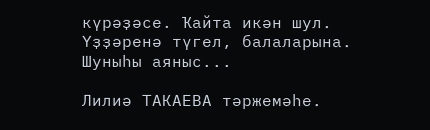күрәҙәсе. Ҡайта икән шул. Үҙҙәренә түгел, балаларына. Шуныһы аяныс...

Лилиә ТАКАЕВА тәржемәһе.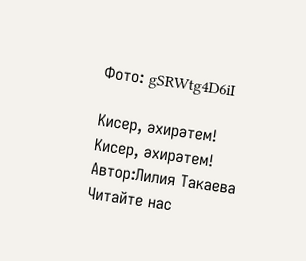Фото: gSRWtg4D6iI

Кисер, әхирәтем!
Кисер, әхирәтем!
Автор:Лилия Такаева
Читайте нас